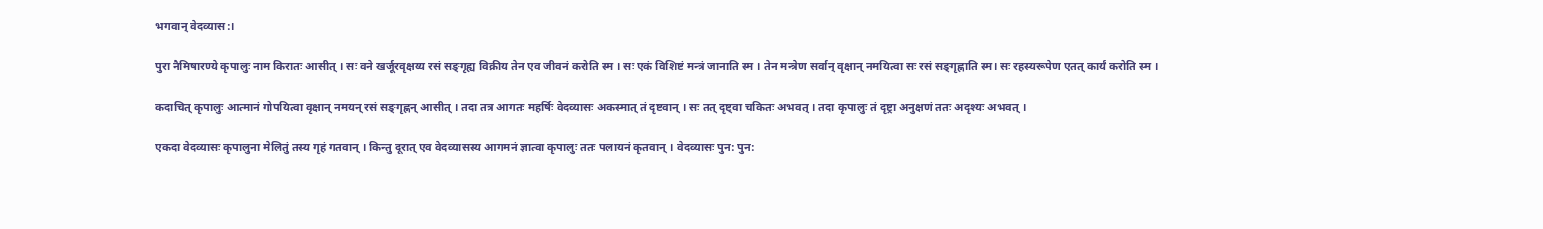भगवान् वेदव्यास:।

पुरा नैमिषारण्ये कृपालुः नाम किरातः आसीत् । सः वने खर्जूरवृक्षय्य रसं सङ्गृह्य विक्रीय तेन एव जीवनं करोति स्म । सः एकं विशिष्टं मन्त्रं जानाति स्म । तेन मन्त्रेण सर्वान् वृक्षान् नमयित्वा सः रसं सङ्गृह्णाति स्म। सः रहस्यरूपेण एतत् कार्यं करोति स्म ।

कदाचित् कृपालुः आत्मानं गोपयित्वा वृक्षान् नमयन् रसं सङ्गृह्णन् आसीत् । तदा तत्र आगतः महर्षिः वेदव्यासः अकस्मात् तं दृष्टवान् । सः तत् दृष्ट्वा चकितः अभवत् । तदा कृपालुः तं दृष्ट्रा अनुक्षणं ततः अदृश्यः अभवत् ।

एकदा वेदव्यासः कृपालुना मेलितुं तस्य गृहं गतवान् । किन्तु दूरात् एव वेदव्यासस्य आगमनं ज्ञात्वा कृपालुः ततः पलायनं कृतवान् । वेदव्यासः पुन: पुन: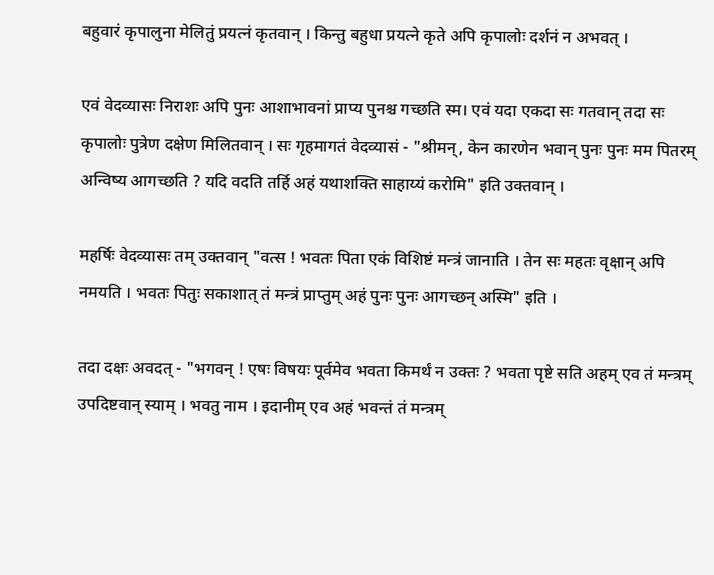बहुवारं कृपालुना मेलितुं प्रयत्नं कृतवान् । किन्तु बहुधा प्रयत्ने कृते अपि कृपालोः दर्शनं न अभवत् ।

एवं वेदव्यासः निराशः अपि पुनः आशाभावनां प्राप्य पुनश्च गच्छति स्म। एवं यदा एकदा सः गतवान् तदा सः कृपालोः पुत्रेण दक्षेण मिलितवान् । सः गृहमागतं वेदव्यासं - "श्रीमन्, केन कारणेन भवान् पुनः पुनः मम पितरम् अन्विष्य आगच्छति ? यदि वदति तर्हि अहं यथाशक्ति साहाय्यं करोमि" इति उक्तवान् ।

महर्षिः वेदव्यासः तम् उक्तवान् "वत्स ! भवतः पिता एकं विशिष्टं मन्त्रं जानाति । तेन सः महतः वृक्षान् अपि नमयति । भवतः पितुः सकाशात् तं मन्त्रं प्राप्तुम् अहं पुनः पुनः आगच्छन् अस्मि" इति ।

तदा दक्षः अवदत् - "भगवन् ! एषः विषयः पूर्वमेव भवता किमर्थं न उक्तः ? भवता पृष्टे सति अहम् एव तं मन्त्रम् उपदिष्टवान् स्याम् । भवतु नाम । इदानीम् एव अहं भवन्तं तं मन्त्रम्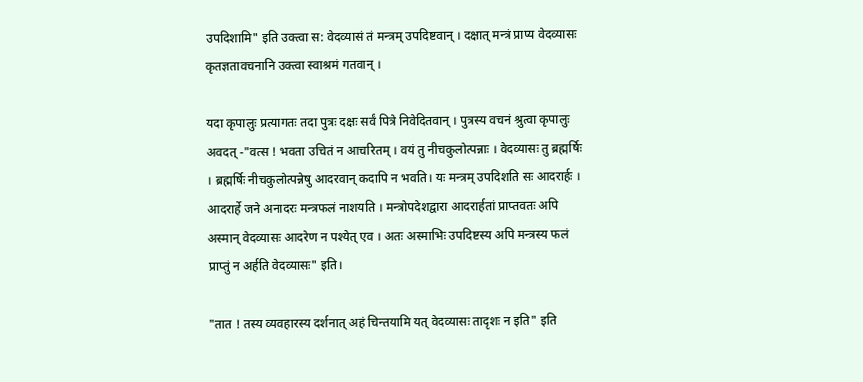उपदिशामि" इति उक्त्वा स: वेदव्यासं तं मन्त्रम् उपदिष्टवान् । दक्षात् मन्त्रं प्राप्य वेदव्यासः कृतज्ञतावचनानि उक्त्वा स्वाश्रमं गतवान् ।

यदा कृपालुः प्रत्यागतः तदा पुत्रः दक्षः सर्वं पित्रे निवेदितवान् । पुत्रस्य वचनं श्रुत्वा कृपालुः अवदत् -"वत्स ! भवता उचितं न आचरितम् । वयं तु नीचकुलोत्पन्नाः । वेदव्यासः तु ब्रह्मर्षिः । ब्रह्मर्षिः नीचकुलोत्पन्नेषु आदरवान् कदापि न भवति। यः मन्त्रम् उपदिशति सः आदरार्हः । आदरार्हे जने अनादरः मन्त्रफलं नाशयति । मन्त्रोपदेशद्वारा आदरार्हतां प्राप्तवतः अपि अस्मान् वेदव्यासः आदरेण न पश्येत् एव । अतः अस्माभिः उपदिष्टस्य अपि मन्त्रस्य फलं प्राप्तुं न अर्हति वेदव्यासः" इति।

"तात ! तस्य व्यवहारस्य दर्शनात् अहं चिन्तयामि यत् वेदव्यासः तादृशः न इति" इति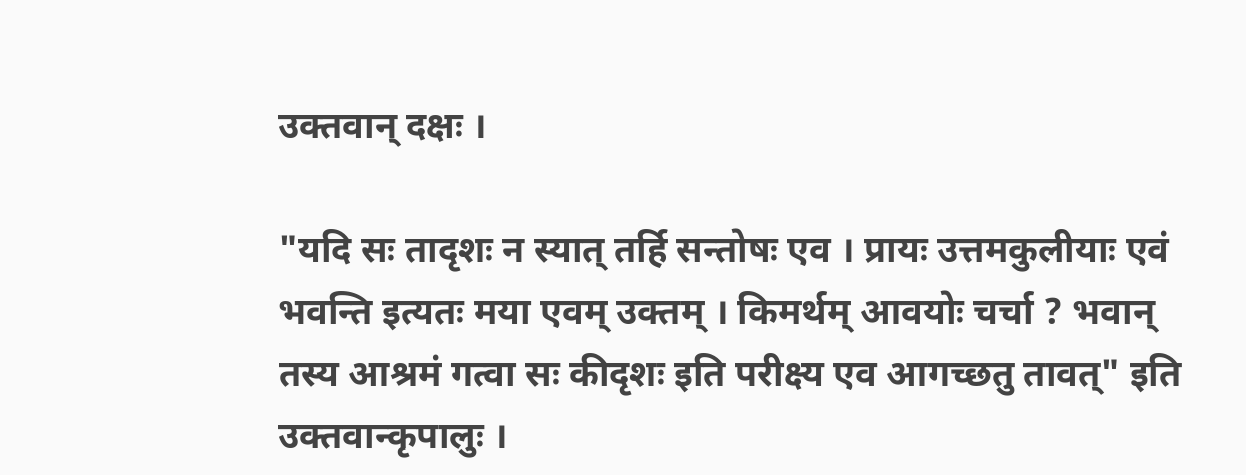उक्तवान् दक्षः ।

"यदि सः तादृशः न स्यात् तर्हि सन्तोषः एव । प्रायः उत्तमकुलीयाः एवं भवन्ति इत्यतः मया एवम् उक्तम् । किमर्थम् आवयोः चर्चा ? भवान् तस्य आश्रमं गत्वा सः कीदृशः इति परीक्ष्य एव आगच्छतु तावत्" इति उक्तवान्कृपालुः ।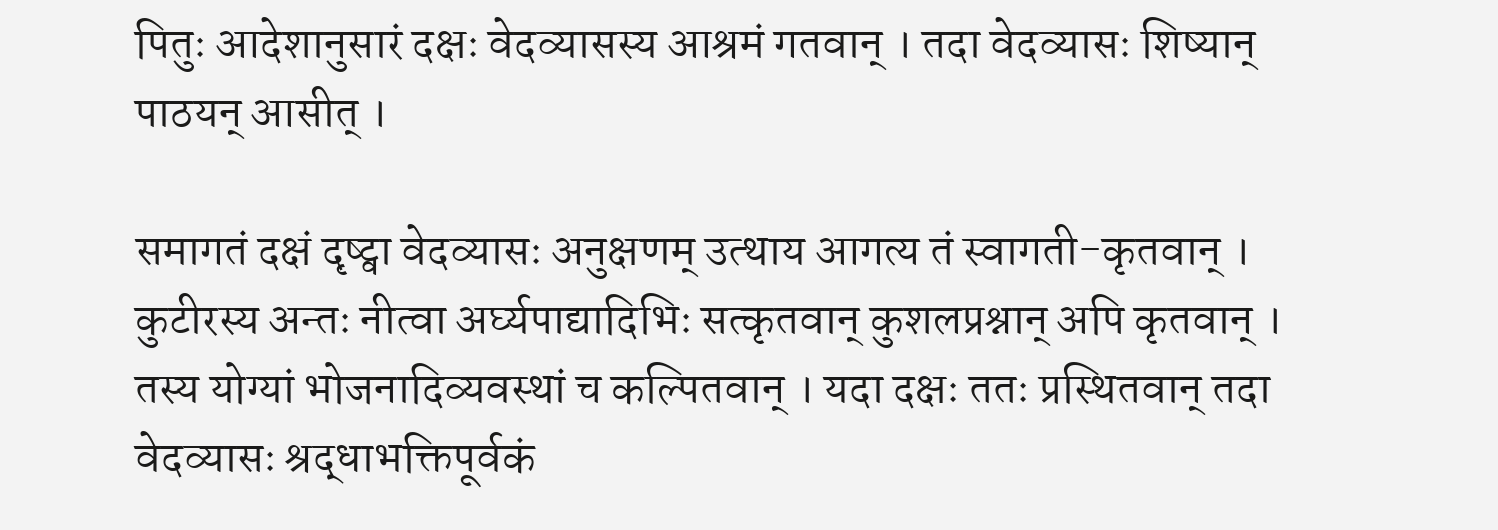पितुः आदेशानुसारं दक्षः वेदव्यासस्य आश्रमं गतवान् । तदा वेदव्यासः शिष्यान् पाठयन् आसीत् ।

समागतं दक्षं दृष्ट्वा वेदव्यासः अनुक्षणम् उत्थाय आगत्य तं स्वागती-कृतवान् । कुटीरस्य अन्तः नीत्वा अर्घ्यपाद्यादिभिः सत्कृतवान् कुशलप्रश्नान् अपि कृतवान् । तस्य योग्यां भोजनादिव्यवस्थां च कल्पितवान् । यदा दक्षः ततः प्रस्थितवान् तदा वेदव्यासः श्रद्धाभक्तिपूर्वकं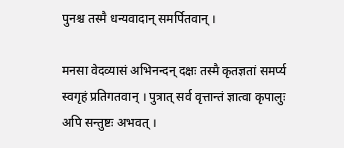पुनश्च तस्मै धन्यवादान् समर्पितवान् ।

मनसा वेदव्यासं अभिनन्दन् दक्षः तस्मै कृतज्ञतां समर्प्य स्वगृहं प्रतिगतवान् । पुत्रात् सर्व वृत्तान्तं ज्ञात्वा कृपालुः अपि सन्तुष्टः अभवत् ।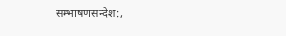सम्भाषणसन्देश:,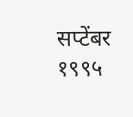सप्टेंबर १९९५